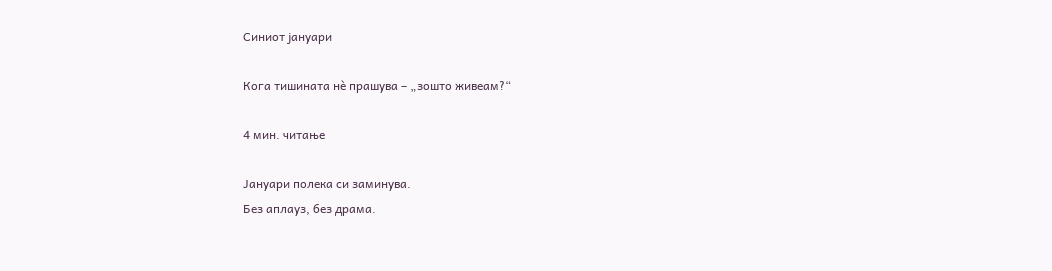Синиот јануари

Кога тишината нè прашува – „зошто живеам?“

4 мин. читање

Јануари полека си заминува.
Без аплауз, без драма.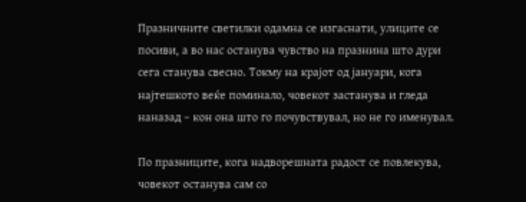Празничните светилки одамна се изгаснати, улиците се посиви, а во нас останува чувство на празнина што дури сега станува свесно. Токму на крајот од јануари, кога најтешкото веќе поминало, човекот застанува и гледа наназад – кон она што го почувствувал, но не го именувал.

По празниците, кога надворешната радост се повлекува, човекот останува сам со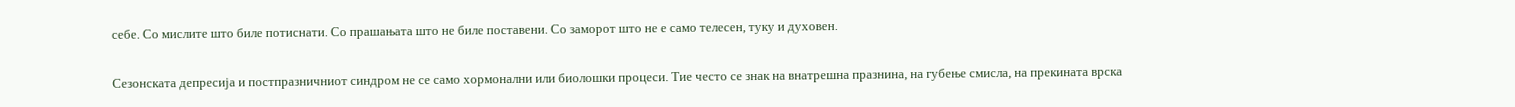себе. Со мислите што биле потиснати. Со прашањата што не биле поставени. Со заморот што не е само телесен, туку и духовен.

Сезонската депресија и постпразничниот синдром не се само хормонални или биолошки процеси. Тие често се знак на внатрешна празнина, на губење смисла, на прекината врска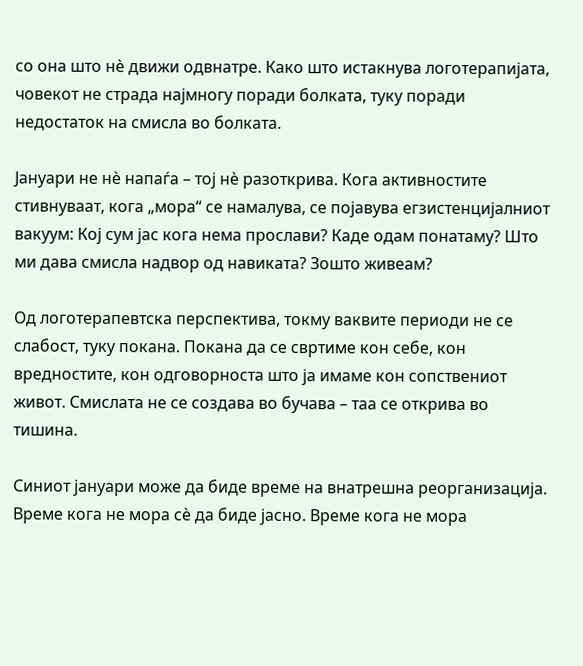со она што нè движи одвнатре. Како што истакнува логотерапијата, човекот не страда најмногу поради болката, туку поради недостаток на смисла во болката.

Јануари не нè напаѓа – тој нè разоткрива. Кога активностите стивнуваат, кога „мора“ се намалува, се појавува егзистенцијалниот вакуум: Кој сум јас кога нема прослави? Каде одам понатаму? Што ми дава смисла надвор од навиката? Зошто живеам?

Од логотерапевтска перспектива, токму ваквите периоди не се слабост, туку покана. Покана да се свртиме кон себе, кон вредностите, кон одговорноста што ја имаме кон сопствениот живот. Смислата не се создава во бучава – таа се открива во тишина.

Синиот јануари може да биде време на внатрешна реорганизација. Време кога не мора сè да биде јасно. Време кога не мора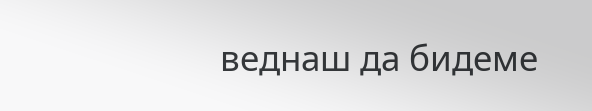веднаш да бидеме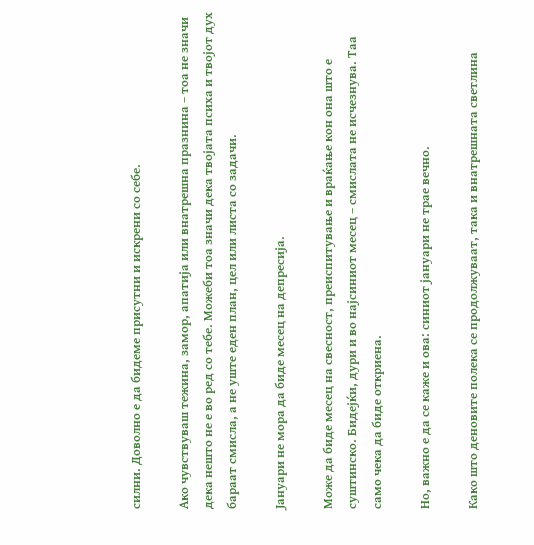силни. Доволно е да бидеме присутни и искрени со себе.

Ако чувствуваш тежина, замор, апатија или внатрешна празнина – тоа не значи дека нешто не е во ред со тебе. Можеби тоа значи дека твојата психа и твојот дух бараат смисла, а не уште еден план, цел или листа со задачи.

Јануари не мора да биде месец на депресија.

Може да биде месец на свесност, преиспитување и враќање кон она што е суштинско. Бидејќи, дури и во најсиниот месец – смислата не исчезнува. Таа само чека да биде откриена.

Но, важно е да се каже и ова: синиот јануари не трае вечно.

Како што деновите полека се продолжуваат, така и внатрешната светлина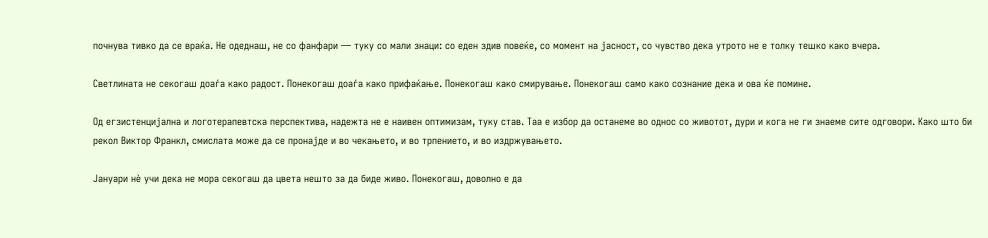почнува тивко да се враќа. Не одеднаш, не со фанфари — туку со мали знаци: со еден здив повеќе, со момент на јасност, со чувство дека утрото не е толку тешко како вчера.

Светлината не секогаш доаѓа како радост. Понекогаш доаѓа како прифаќање. Понекогаш како смирување. Понекогаш само како сознание дека и ова ќе помине.

Од егзистенцијална и логотерапевтска перспектива, надежта не е наивен оптимизам, туку став. Таа е избор да останеме во однос со животот, дури и кога не ги знаеме сите одговори. Како што би рекол Виктор Франкл, смислата може да се пронајде и во чекањето, и во трпението, и во издржувањето.

Јануари нè учи дека не мора секогаш да цвета нешто за да биде живо. Понекогаш, доволно е да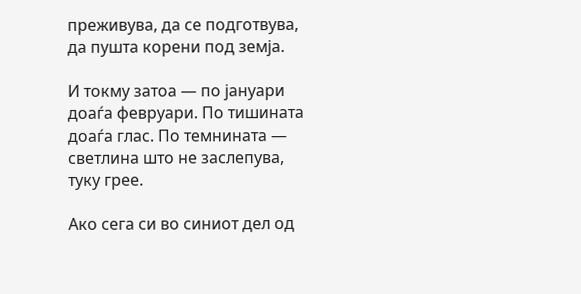преживува, да се подготвува, да пушта корени под земја.

И токму затоа — по јануари доаѓа февруари. По тишината доаѓа глас. По темнината — светлина што не заслепува, туку грее.

Ако сега си во синиот дел од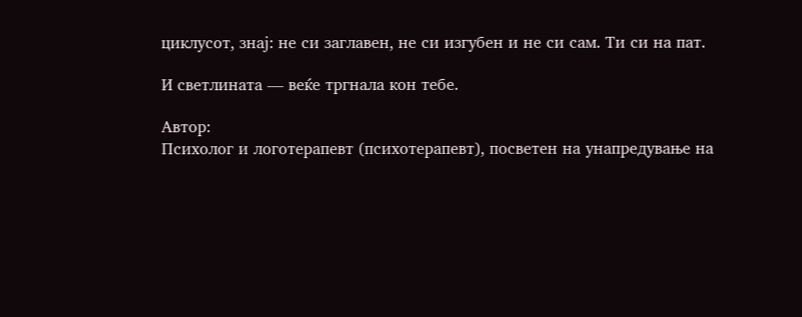циклусот, знај: не си заглавен, не си изгубен и не си сам. Ти си на пат.

И светлината — веќе тргнала кон тебе.

Автор:
Психолог и логотерапевт (психотерапевт), посветен на унапредување на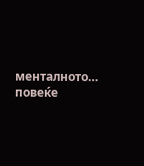менталното… повеќе